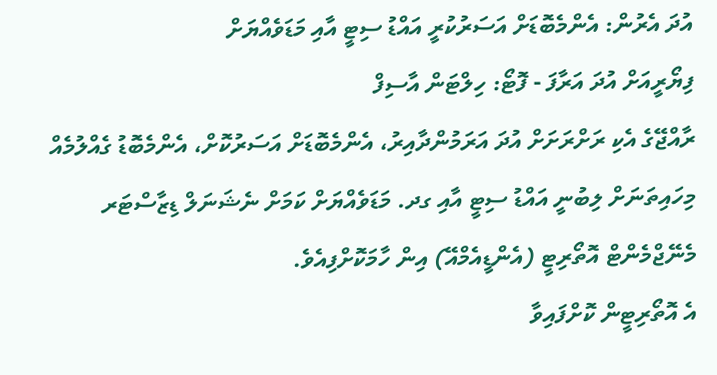އުދަ އެރުން: އެންމެބޮޑަށް އަސަރުކުރީ އައްޑު ސިޓީ އާއި މަޑަވެއްޔަށް
ފިޔޯރީއަށް އުދަ އަރާފަ - ފޮޓޯ: ހިލްޓަން އާސިފް
ރާއްޖޭގެ އެކި ރަށްރަށަށް އުދަ އަރަމުންދާއިރު، އެންމެބޮޑަށް އަސަރުކޮށް، އެންމެބޮޑު ގެއްލުމެއް މިހައިތަނަށް ލިބުނީ އައްޑު ސިޓީ އާއި ގދ. މަޑަވެއްޔަށް ކަމަށް ނެޝަނަލް ޑިޒާސްޓަރ މެނޭޖްމެންޓް އޮތޯރިޓީ (އެންޑީއެމްއޭ) އިން ހާމަކޮށްފިއެވެ.
އެ އޮތޯރިޓީން ކޮށްފައިވާ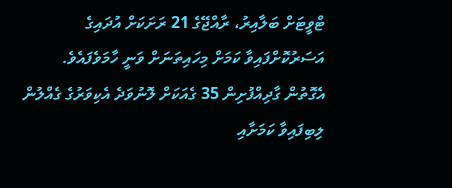ޓްވީޓަށް ބަލާއިރު، ރާއްޖޭގެ 21 ރަށަކަށް އުދައިގެ އަސަރުކޮށްފައިވާ ކަމަށް މިހައިތަނަށް ވަނީ ހާމަވެފައެވެ.
އެގޮތުން ގާދިއްފުށިން 35 ގެއަކަށް ލޮނުވަދެ އެކިވަރުގެ ގެއްލުން ލިބިފައިވާ ކަމަށާއި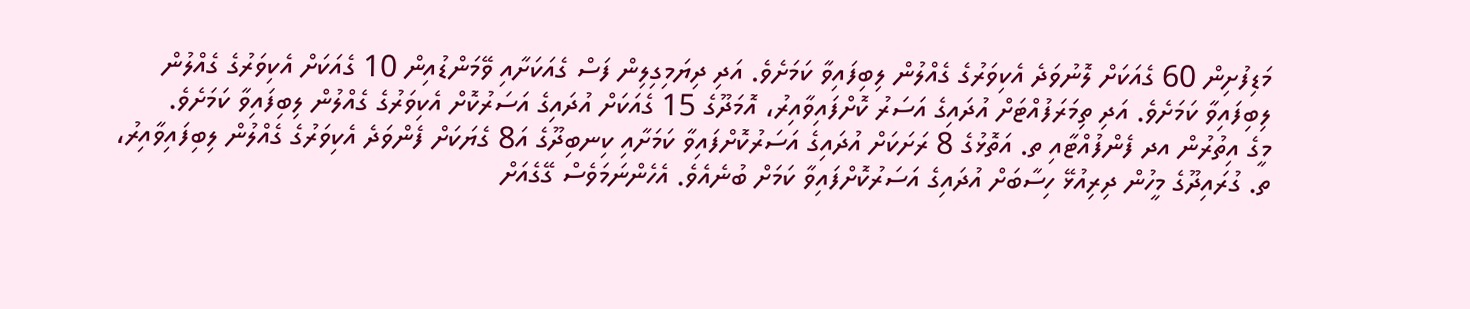މަޑިފުށިން 60 ގެއަކަށް ލޮނުވަދެ އެކިވަރުގެ ގެއްލުން ލިބިފައިވާ ކަމަށެވެ. އަދި ދިޔަމިގިލިން ފަސް ގެއަކަށާއި ވޭމަންޑުއިން 10 ގެއަކަށް އެކިވަރުގެ ގެއްލުން ލިބިފައިވާ ކަމަށެވެ. އަދި ތިމަރަފުއްޓަށް އުދައިގެ އަސަރު ކޮށްފައިވާއިރު، އޮމަދޫގެ 15 ގެއަކަށް އުދައިގެ އަސަރުކޮށް އެކިވަރުގެ ގެއްލުން ލިބިފައިވާ ކަމަށެވެ.
މީގެ އިތުރުން އދ ފެންފުއްޓާއި ތ. އަތޮޅުގެ 8 ރަށަކަށް އުދައިގެ އަސަރުކޮށްފައިވާ ކަމަށާއި ކިނބިދޫގެ އަ8 ގެޔަކަށް ފެންވަދެ އެކިވަރުގެ ގެއްލުން ލިބިފައިވާއިރު، ތ. ގުރައިދޫގެ މީހުން ދިރިއުޅޭ ހިސާބަށް އުދައިގެ އަސަރުކޮށްފައިވާ ކަމަށް ބުނެއެވެ. އެހެންނަމަވެސް ގޭގެއަށް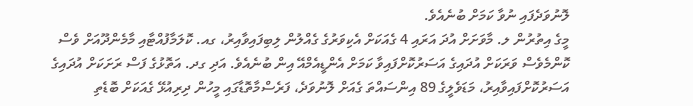ލޮނުވަދެފައި ނުވާ ކަމަށް ބުނެއެވެ.
މީގެ އިތުރުން ލ. މާވަށަށް އުދަ އަރައި 4 ގެއަކަށް އެކިވަރުގެ ގެއްލުން ލިބިފައިވާއިރު، ގއ. ކޮލަމާފުއްޓާއި މާމެންދޫއަށް ވެސް ކޮންމެވެސް ވަރަކަށް އުދައިގެ އަސަރުކޮށްފައިވާ ކަމަށް އެންޑީއެމްއޭ އިން ބުނެއެވެ. އަދި ގދ. އަތޮޅުގެ ފަސް ރަށަކަށް އުދައިގެ އަސަރުކޮށްފައިވާއިރު، މަޑަވެލީގެ 89 އިންސައްތަ ގެއަށް ލޮނުވަދެ، ފަރެސްމާތޮޑާގައި މީހުން ދިރިއުޅޭ ގެއަކަށް ބޮޑެތި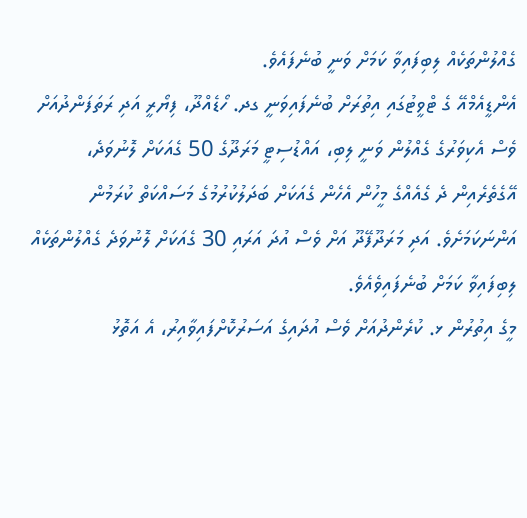ގެއްލުންތަކެއް ލިބިފައިވާ ކަމަށް ވަނީ ބުނެފައެވެ.
އެންޑީއެމްއޭ ގެ ޓްވީޓުގައި އިތުރަށް ބުނެފައިވަނީ ގދ. ހޯޑެއްދޫ، ފިޔޯރީ އަދި ރަތަފަންދުއަށް ވެސް އެކިވަރުގެ ގެއްލުން ވަނީ ލިބި، އައްޑުސިޓީ މަރަދޫގެ 50 ގެއަކަށް ލޮނުވަދެ، އޭގެތެރެއިން ދެ ގެއެއްގެ މީހުން އެހެން ގެއަކަށް ބަދަލުކުރުމުގެ މަސައްކަތް ކުރަމުން އަންނަކަމަށެވެ. އަދި މަރަދޫފޭދޫ އަށް ވެސް އުދަ އަރައި 30 ގެއަކަށް ލޮނުވަދެ ގެއްލުންތަކެއް ލިބިފައިވާ ކަމަށް ބުނެފައިވެއެވެ.
މީގެ އިތުރުން ޅ. ކުރެންދުއަށް ވެސް އުދައިގެ އަސަރުކޮށްފައިވާއިރު، އެ އަތޮޅު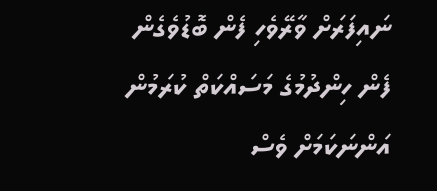ނައިފަރަށް ވާރޭވެހި ފެން ބޮޑުވެގެން ފެން ހިންދުމުގެ މަސައްކަތް ކުރަމުން އަންނަކަމަށް ވެސް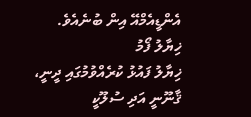އެންޑީއެމްއޭ އިން ބުނެއެވެ.
ޚިޔާލު ފޯމު
ޚިޔާލު ފައުޅު ކުރެއްވުމުގައި ދީނީ، ޤާނޫނީ އަދި ސުލޫކީ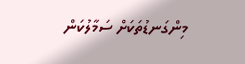މިންގަނޑުތަކަށް ސަމާލުކަން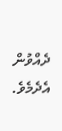ދެއްވުން އެދެމެވެ.